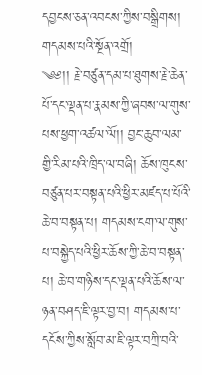དབྱངས་ཅན་འབངས་ཀྱིས་བསྒྲིགས།
གདམས་པའི་སྔོན་འགྲོ།
༄༅།། རྗེ་བཙུན་དམ་པ་ཐུགས་རྗེ་ཆེན་པོ་དང་ལྡན་པ་རྣམས་ཀྱི་ཞབས་ལ་གུས་པས་ཕྱག་འཚལ་ལོ།། བྱང་ཆུབ་ལམ་གྱི་རིམ་པའི་ཁྲིད་ལ་བཞི། ཆོས་ཁུངས་བཙུན་པར་བསྟན་པའི་ཕྱིར་མཛད་པ་པོའི་ཆེ་བ་བསྟན་པ། གདམས་ངག་ལ་གུས་པ་བསྐྱེད་པའི་ཕྱིར་ཆོས་ཀྱི་ཆེ་བ་བསྟན་པ། ཆེ་བ་གཉིས་དང་ལྡན་པའི་ཆོས་ལ་ཉན་བཤད་ཇི་ལྟར་བྱ་བ། གདམས་པ་དངོས་ཀྱིས་སློབ་མ་ཇི་ལྟར་བཀྲི་བའི་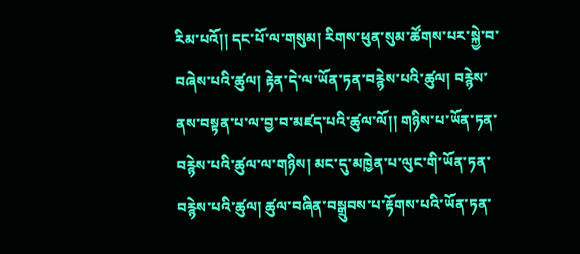རིམ་པའོ།། དང་པོ་ལ་གསུམ། རིགས་ཕུན་སུམ་ཚོགས་པར་སྐྱེ་བ་བཞེས་པའི་ཚུལ། རྟེན་དེ་ལ་ཡོན་ཏན་བརྙེས་པའི་ཚུལ། བརྙེས་ནས་བསྟན་པ་ལ་བྱ་བ་མཛད་པའི་ཚུལ་ལོ།། གཉིས་པ་ཡོན་ཏན་བརྙེས་པའི་ཚུལ་ལ་གཉིས། མང་དུ་མཁྱེན་པ་ལུང་གི་ཡོན་ཏན་བརྙེས་པའི་ཚུལ། ཚུལ་བཞིན་བསྒྲུབས་པ་རྟོགས་པའི་ཡོན་ཏན་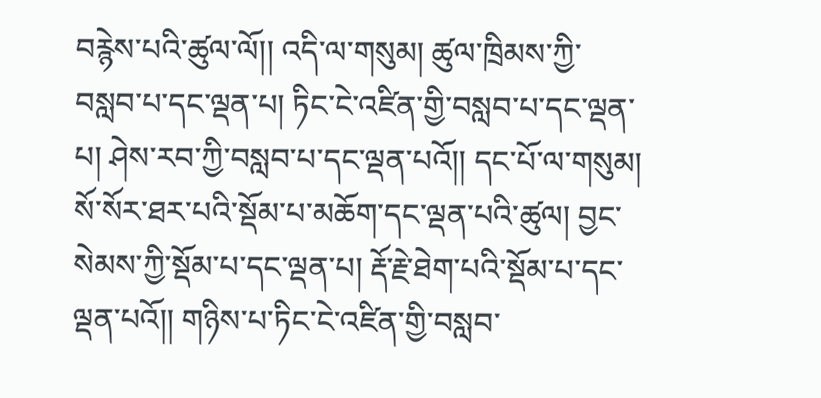བརྙེས་པའི་ཚུལ་ལོ།། འདི་ལ་གསུམ། ཚུལ་ཁྲིམས་ཀྱི་བསླབ་པ་དང་ལྡན་པ། ཏིང་ངེ་འཛིན་གྱི་བསླབ་པ་དང་ལྡན་པ། ཤེས་རབ་ཀྱི་བསླབ་པ་དང་ལྡན་པའོ།། དང་པོ་ལ་གསུམ། སོ་སོར་ཐར་པའི་སྡོམ་པ་མཆོག་དང་ལྡན་པའི་ཚུལ། བྱང་སེམས་ཀྱི་སྡོམ་པ་དང་ལྡན་པ། རྡོ་རྗེ་ཐེག་པའི་སྡོམ་པ་དང་ལྡན་པའོ།། གཉིས་པ་ཏིང་ངེ་འཛིན་གྱི་བསླབ་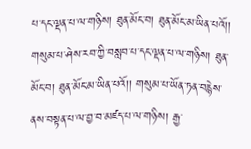པ་དང་ལྡན་པ་ལ་གཉིས། ཐུན་མོང་བ། ཐུན་མོང་མ་ཡིན་པའོ།། གསུམ་པ་ཤེས་རབ་ཀྱི་བསླབ་པ་དང་ལྡན་པ་ལ་གཉིས། ཐུན་མོང་བ། ཐུན་མོང་མ་ཡིན་པའོ།། གསུམ་པ་ཡོན་ཏན་བརྙེས་ནས་བསྟན་པ་ལ་བྱ་བ་མཛད་པ་ལ་གཉིས། རྒྱ་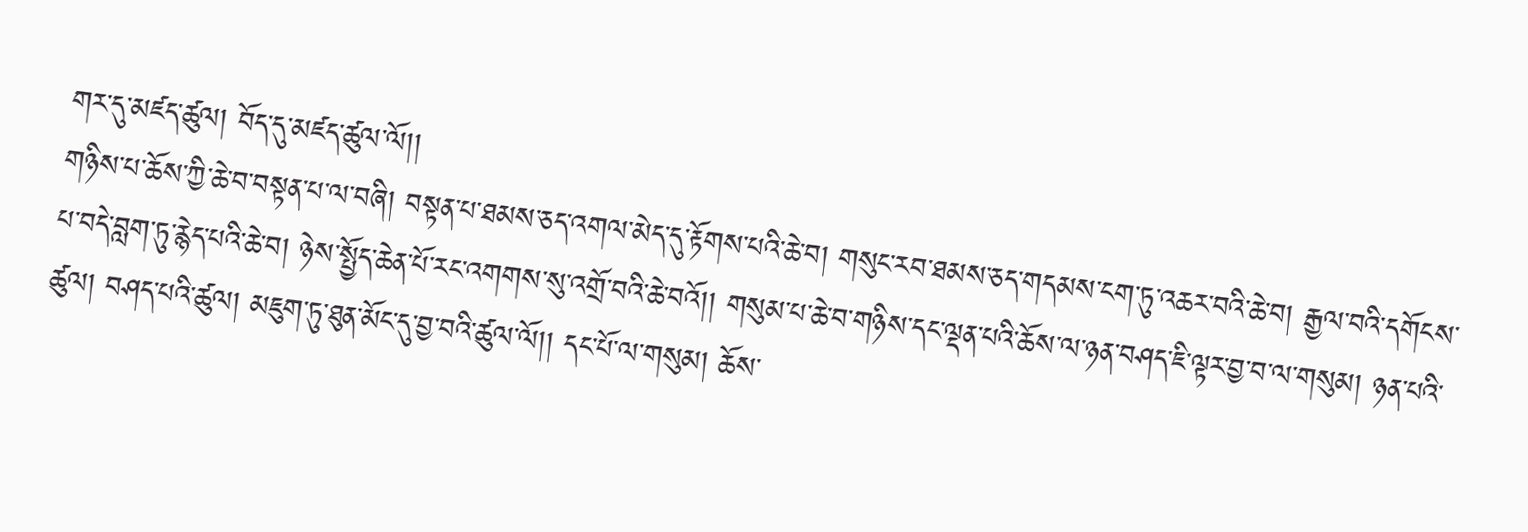གར་དུ་མཛད་ཚུལ། བོད་དུ་མཛད་ཚུལ་ལོ།།
གཉིས་པ་ཆོས་ཀྱི་ཆེ་བ་བསྟན་པ་ལ་བཞི། བསྟན་པ་ཐམས་ཅད་འགལ་མེད་དུ་རྟོགས་པའི་ཆེ་བ། གསུང་རབ་ཐམས་ཅད་གདམས་ངག་ཏུ་འཆར་བའི་ཆེ་བ། རྒྱལ་བའི་དགོངས་པ་བདེ་བླག་ཏུ་རྙེད་པའི་ཆེ་བ། ཉེས་སྤྱོད་ཆེན་པོ་རང་འགགས་སུ་འགྲོ་བའི་ཆེ་བའོ།། གསུམ་པ་ཆེ་བ་གཉིས་དང་ལྡན་པའི་ཆོས་ལ་ཉན་བཤད་ཇི་ལྟར་བྱ་བ་ལ་གསུམ། ཉན་པའི་ཚུལ། བཤད་པའི་ཚུལ། མཇུག་ཏུ་ཐུན་མོང་དུ་བྱ་བའི་ཚུལ་ལོ།། དང་པོ་ལ་གསུམ། ཆོས་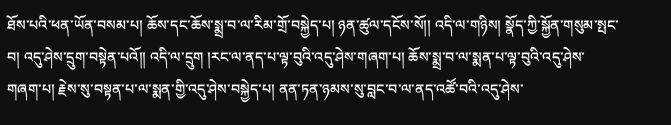ཐོས་པའི་ཕན་ཡོན་བསམ་པ། ཆོས་དང་ཆོས་སྨྲ་བ་ལ་རིམ་གྲོ་བསྐྱེད་པ། ཉན་ཚུལ་དངོས་སོ།། འདི་ལ་གཉིས། སྣོད་ཀྱི་སྐྱོན་གསུམ་སྤང་བ། འདུ་ཤེས་དྲུག་བསྟེན་པའོ།། འདི་ལ་དྲུག །རང་ལ་ནད་པ་ལྟ་བུའི་འདུ་ཤེས་གཞག་པ། ཆོས་སྨྲ་བ་ལ་སྨན་པ་ལྟ་བུའི་འདུ་ཤེས་གཞག་པ། རྗེས་སུ་བསྟན་པ་ལ་སྨན་གྱི་འདུ་ཤེས་བསྐྱེད་པ། ནན་ཏན་ཉམས་སུ་བླང་བ་ལ་ནད་འཚོ་བའི་འདུ་ཤེས་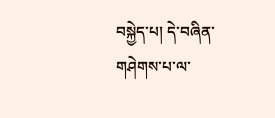བསྐྱེད་པ། དེ་བཞིན་གཤེགས་པ་ལ་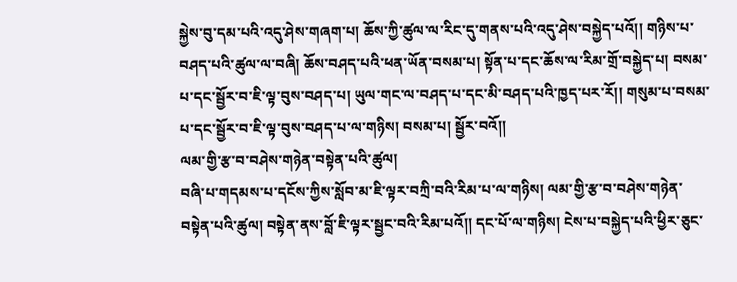སྐྱེས་བུ་དམ་པའི་འདུ་ཤེས་གཞག་པ། ཆོས་ཀྱི་ཚུལ་ལ་རིང་དུ་གནས་པའི་འདུ་ཤེས་བསྐྱེད་པའོ།། གཉིས་པ་བཤད་པའི་ཚུལ་ལ་བཞི། ཆོས་བཤད་པའི་ཕན་ཡོན་བསམ་པ། སྟོན་པ་དང་ཆོས་ལ་རིམ་གྲོ་བསྐྱེད་པ། བསམ་པ་དང་སྦྱོར་བ་ཇི་ལྟ་བུས་བཤད་པ། ཡུལ་གང་ལ་བཤད་པ་དང་མི་བཤད་པའི་ཁྱད་པར་རོ།། གསུམ་པ་བསམ་པ་དང་སྦྱོར་བ་ཇི་ལྟ་བུས་བཤད་པ་ལ་གཉིས། བསམ་པ། སྦྱོར་བའོ།།
ལམ་གྱི་རྩ་བ་བཤེས་གཉེན་བསྟེན་པའི་ཚུལ།
བཞི་པ་གདམས་པ་དངོས་ཀྱིས་སློབ་མ་ཇི་ལྟར་བཀྲི་བའི་རིམ་པ་ལ་གཉིས། ལམ་གྱི་རྩ་བ་བཤེས་གཉེན་བསྟེན་པའི་ཚུལ། བསྟེན་ནས་བློ་ཇི་ལྟར་སྦྱང་བའི་རིམ་པའོ།། དང་པོ་ལ་གཉིས། ངེས་པ་བསྐྱེད་པའི་ཕྱིར་ཅུང་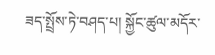ཟད་སྤྲོས་ཏེ་བཤད་པ། སྐྱོང་ཚུལ་མདོར་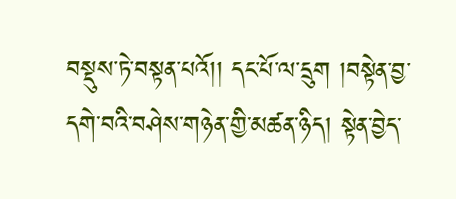བསྡུས་ཏེ་བསྟན་པའོ།། དང་པོ་ལ་དྲུག །བསྟེན་བྱ་དགེ་བའི་བཤེས་གཉེན་གྱི་མཚན་ཉིད། སྟེན་བྱེད་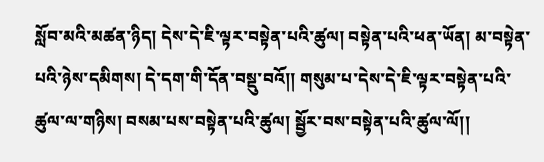སློབ་མའི་མཚན་ཉིད། དེས་དེ་ཇི་ལྟར་བསྟེན་པའི་ཚུལ། བསྟེན་པའི་ཕན་ཡོན། མ་བསྟེན་པའི་ཉེས་དམིགས། དེ་དག་གི་དོན་བསྡུ་བའོ།། གསུམ་པ་དེས་དེ་ཇི་ལྟར་བསྟེན་པའི་ཚུལ་ལ་གཉིས། བསམ་པས་བསྟེན་པའི་ཚུལ། སྦྱོར་བས་བསྟེན་པའི་ཚུལ་ལོ།།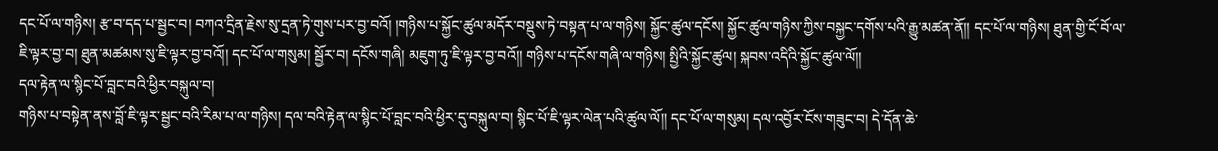དང་པོ་ལ་གཉིས། རྩ་བ་དད་པ་སྦྱང་བ། བཀའ་དྲིན་རྗེས་སུ་དྲན་ཏེ་གུས་པར་བྱ་བའོ། །གཉིས་པ་སྐྱོང་ཚུལ་མདོར་བསྡུས་ཏེ་བསྟན་པ་ལ་གཉིས། སྐྱོང་ཚུལ་དངོས། སྐྱོང་ཚུལ་གཉིས་ཀྱིས་བསྐྱང་དགོས་པའི་རྒྱུ་མཚན་ནོ།། དང་པོ་ལ་གཉིས། ཐུན་གྱི་ངོ་བོ་ལ་ཇི་ལྟར་བྱ་བ། ཐུན་མཚམས་སུ་ཇི་ལྟར་བྱ་བའོ།། དང་པོ་ལ་གསུམ། སྦྱོར་བ། དངོས་གཞི། མཇུག་ཏུ་ཇི་ལྟར་བྱ་བའོ།། གཉིས་པ་དངོས་གཞི་ལ་གཉིས། སྤྱིའི་སྐྱོང་ཚུལ། སྐབས་འདིའི་སྐྱོང་ཚུལ་ལོ།།
དལ་རྟེན་ལ་སྙིང་པོ་བླང་བའི་ཕྱིར་བསྐུལ་བ།
གཉིས་པ་བསྟེན་ནས་བློ་ཇི་ལྟར་སྦྱང་བའི་རིམ་པ་ལ་གཉིས། དལ་བའི་རྟེན་ལ་སྙིང་པོ་བླང་བའི་ཕྱིར་དུ་བསྐུལ་བ། སྙིང་པོ་ཇི་ལྟར་ལེན་པའི་ཚུལ་ལོ།། དང་པོ་ལ་གསུམ། དལ་འབྱོར་ངོས་གཟུང་བ། དེ་དོན་ཆེ་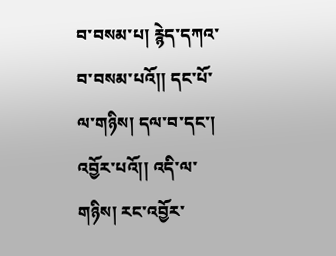བ་བསམ་པ། རྙེད་དཀའ་བ་བསམ་པའོ།། དང་པོ་ལ་གཉིས། དལ་བ་དང་། འབྱོར་པའོ།། འདི་ལ་གཉིས། རང་འབྱོར་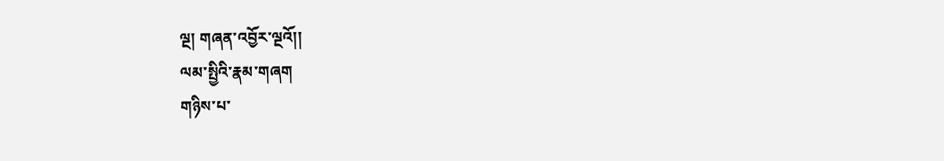ལྔ། གཞན་འབྱོར་ལྔའོ།།
ལམ་སྤྱིའི་རྣམ་གཞག
གཉིས་པ་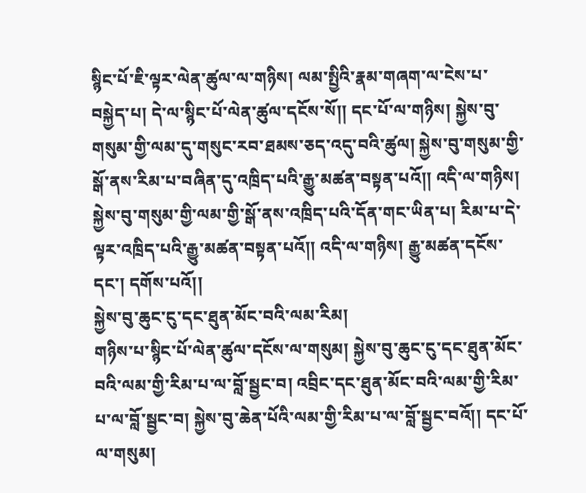སྙིང་པོ་ཇི་ལྟར་ལེན་ཚུལ་ལ་གཉིས། ལམ་སྤྱིའི་རྣམ་གཞག་ལ་ངེས་པ་བསྐྱེད་པ། དེ་ལ་སྙིང་པོ་ལེན་ཚུལ་དངོས་སོ།། དང་པོ་ལ་གཉིས། སྐྱེས་བུ་གསུམ་གྱི་ལམ་དུ་གསུང་རབ་ཐམས་ཅད་འདུ་བའི་ཚུལ། སྐྱེས་བུ་གསུམ་གྱི་སྒོ་ནས་རིམ་པ་བཞིན་དུ་འཁྲིད་པའི་རྒྱུ་མཚན་བསྟན་པའོ།། འདི་ལ་གཉིས། སྐྱེས་བུ་གསུམ་གྱི་ལམ་གྱི་སྒོ་ནས་འཁྲིད་པའི་དོན་གང་ཡིན་པ། རིམ་པ་དེ་ལྟར་འཁྲིད་པའི་རྒྱུ་མཚན་བསྟན་པའོ།། འདི་ལ་གཉིས། རྒྱུ་མཚན་དངོས་དང་། དགོས་པའོ།།
སྐྱེས་བུ་ཆུང་ངུ་དང་ཐུན་མོང་བའི་ལམ་རིམ།
གཉིས་པ་སྙིང་པོ་ལེན་ཚུལ་དངོས་ལ་གསུམ། སྐྱེས་བུ་ཆུང་ངུ་དང་ཐུན་མོང་བའི་ལམ་གྱི་རིམ་པ་ལ་བློ་སྦྱང་བ། འབྲིང་དང་ཐུན་མོང་བའི་ལམ་གྱི་རིམ་པ་ལ་བློ་སྦྱང་བ། སྐྱེས་བུ་ཆེན་པོའི་ལམ་གྱི་རིམ་པ་ལ་བློ་སྦྱང་བའོ།། དང་པོ་ལ་གསུམ།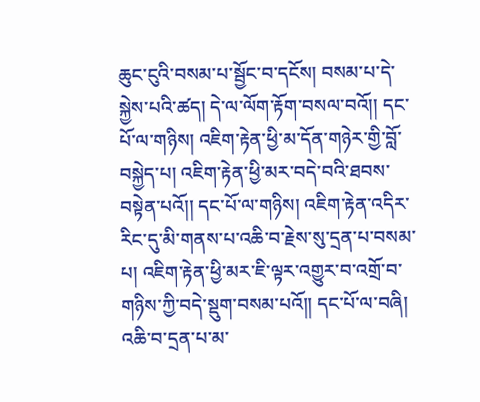ཆུང་ངུའི་བསམ་པ་སྦྱོང་བ་དངོས། བསམ་པ་དེ་སྐྱེས་པའི་ཚད། དེ་ལ་ལོག་རྟོག་བསལ་བའོ།། དང་པོ་ལ་གཉིས། འཇིག་རྟེན་ཕྱི་མ་དོན་གཉེར་གྱི་བློ་བསྐྱེད་པ། འཇིག་རྟེན་ཕྱི་མར་བདེ་བའི་ཐབས་བསྟེན་པའོ།། དང་པོ་ལ་གཉིས། འཇིག་རྟེན་འདིར་རིང་དུ་མི་གནས་པ་འཆི་བ་རྗེས་སུ་དྲན་པ་བསམ་པ། འཇིག་རྟེན་ཕྱི་མར་ཇི་ལྟར་འགྱུར་བ་འགྲོ་བ་གཉིས་ཀྱི་བདེ་སྡུག་བསམ་པའོ།། དང་པོ་ལ་བཞི། འཆི་བ་དྲན་པ་མ་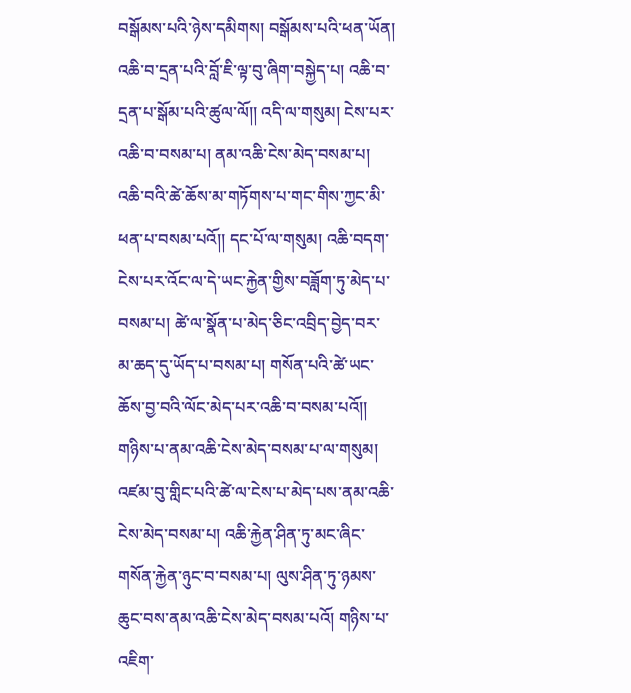བསྒོམས་པའི་ཉེས་དམིགས། བསྒོམས་པའི་ཕན་ཡོན། འཆི་བ་དྲན་པའི་བློ་ཇི་ལྟ་བུ་ཞིག་བསྐྱེད་པ། འཆི་བ་དྲན་པ་སྒོམ་པའི་ཚུལ་ལོ།། འདི་ལ་གསུམ། ངེས་པར་འཆི་བ་བསམ་པ། ནམ་འཆི་ངེས་མེད་བསམ་པ། འཆི་བའི་ཚེ་ཆོས་མ་གཏོགས་པ་གང་གིས་ཀྱང་མི་ཕན་པ་བསམ་པའོ།། དང་པོ་ལ་གསུམ། འཆི་བདག་ངེས་པར་འོང་ལ་དེ་ཡང་རྐྱེན་གྱིས་བཟློག་ཏུ་མེད་པ་བསམ་པ། ཚེ་ལ་སྣོན་པ་མེད་ཅིང་འབྲིད་བྱེད་བར་མ་ཆད་དུ་ཡོད་པ་བསམ་པ། གསོན་པའི་ཚེ་ཡང་ཆོས་བྱ་བའི་ལོང་མེད་པར་འཆི་བ་བསམ་པའོ།། གཉིས་པ་ནམ་འཆི་ངེས་མེད་བསམ་པ་ལ་གསུམ། འཛམ་བུ་གླིང་པའི་ཚེ་ལ་ངེས་པ་མེད་པས་ནམ་འཆི་ངེས་མེད་བསམ་པ། འཆི་རྐྱེན་ཤིན་ཏུ་མང་ཞིང་གསོན་རྐྱེན་ཉུང་བ་བསམ་པ། ལུས་ཤིན་ཏུ་ཉམས་ཆུང་བས་ནམ་འཆི་ངེས་མེད་བསམ་པའོ། གཉིས་པ་འཇིག་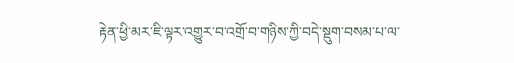རྟེན་ཕྱི་མར་ཇི་ལྟར་འགྱུར་བ་འགྲོ་བ་གཉིས་ཀྱི་བདེ་སྡུག་བསམ་པ་ལ་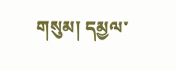གསུམ། དམྱལ་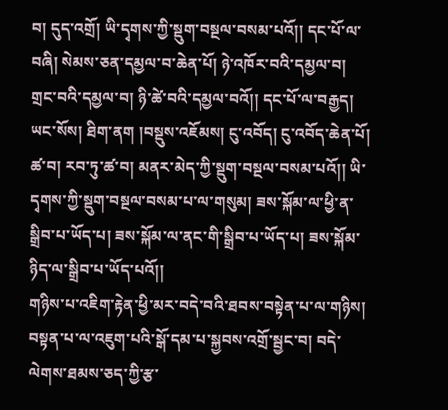བ། དུད་འགྲོ། ཡི་དྭགས་ཀྱི་སྡུག་བསྔལ་བསམ་པའོ།། དང་པོ་ལ་བཞི། སེམས་ཅན་དམྱལ་བ་ཆེན་པོ། ཉེ་འཁོར་བའི་དམྱལ་བ། གྲང་བའི་དམྱལ་བ། ཉི་ཚེ་བའི་དམྱལ་བའོ།། དང་པོ་ལ་བརྒྱད། ཡང་སོས། ཐིག་ནག །བསྡུས་འཇོམས། ངུ་འབོད། ངུ་འབོད་ཆེན་པོ། ཚ་བ། རབ་ཏུ་ཚ་བ། མནར་མེད་ཀྱི་སྡུག་བསྔལ་བསམ་པའོ།། ཡི་དྭགས་ཀྱི་སྡུག་བསྔལ་བསམ་པ་ལ་གསུམ། ཟས་སྐོམ་ལ་ཕྱི་ན་སྒྲིབ་པ་ཡོད་པ། ཟས་སྐོམ་ལ་ནང་གི་སྒྲིབ་པ་ཡོད་པ། ཟས་སྐོམ་ཉིད་ལ་སྒྲིབ་པ་ཡོད་པའོ།།
གཉིས་པ་འཇིག་རྟེན་ཕྱི་མར་བདེ་བའི་ཐབས་བསྟེན་པ་ལ་གཉིས། བསྟན་པ་ལ་འཇུག་པའི་སྒོ་དམ་པ་སྐྱབས་འགྲོ་སྦྱང་བ། བདེ་ལེགས་ཐམས་ཅད་ཀྱི་རྩ་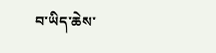བ་ཡིད་ཆེས་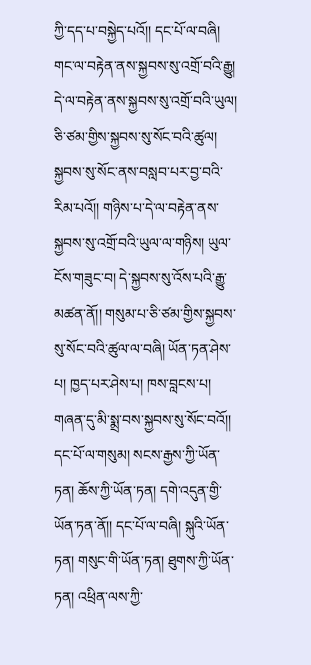ཀྱི་དད་པ་བསྐྱེད་པའོ།། དང་པོ་ལ་བཞི། གང་ལ་བརྟེན་ནས་སྐྱབས་སུ་འགྲོ་བའི་རྒྱུ། དེ་ལ་བརྟེན་ནས་སྐྱབས་སུ་འགྲོ་བའི་ཡུལ། ཅི་ཙམ་གྱིས་སྐྱབས་སུ་སོང་བའི་ཚུལ། སྐྱབས་སུ་སོང་ནས་བསླབ་པར་བྱ་བའི་རིམ་པའོ།། གཉིས་པ་དེ་ལ་བརྟེན་ནས་སྐྱབས་སུ་འགྲོ་བའི་ཡུལ་ལ་གཉིས། ཡུལ་ངོས་གཟུང་བ། དེ་སྐྱབས་སུ་འོས་པའི་རྒྱུ་མཚན་ནོ།། གསུམ་པ་ཅི་ཙམ་གྱིས་སྐྱབས་སུ་སོང་བའི་ཚུལ་ལ་བཞི། ཡོན་ཏན་ཤེས་པ། ཁྱད་པར་ཤེས་པ། ཁས་བླངས་པ། གཞན་དུ་མི་སྨྲ་བས་སྐྱབས་སུ་སོང་བའོ།། དང་པོ་ལ་གསུམ། སངས་རྒྱས་ཀྱི་ཡོན་ཏན། ཆོས་ཀྱི་ཡོན་ཏན། དགེ་འདུན་གྱི་ཡོན་ཏན་ནོ།། དང་པོ་ལ་བཞི། སྐུའི་ཡོན་ཏན། གསུང་གི་ཡོན་ཏན། ཐུགས་ཀྱི་ཡོན་ཏན། འཕྲིན་ལས་ཀྱི་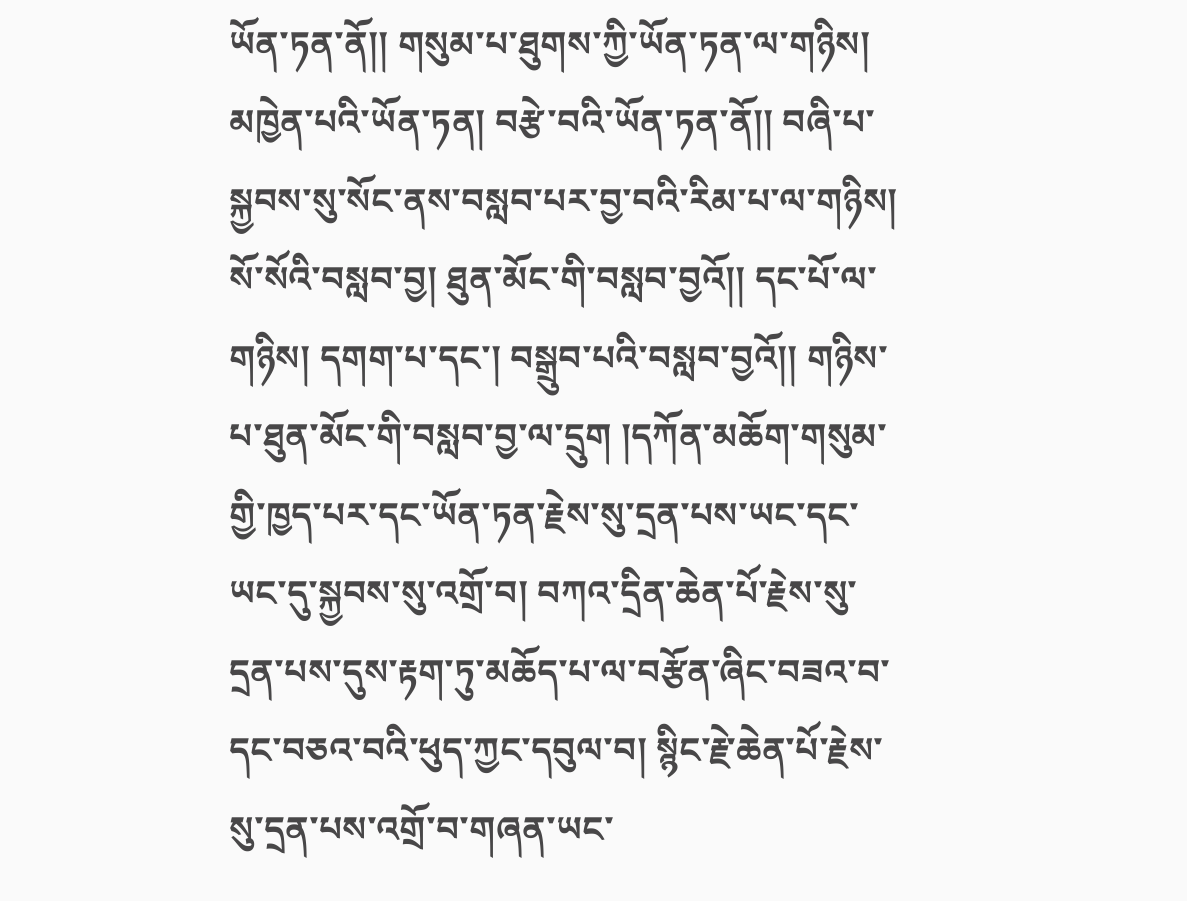ཡོན་ཏན་ནོ།། གསུམ་པ་ཐུགས་ཀྱི་ཡོན་ཏན་ལ་གཉིས། མཁྱེན་པའི་ཡོན་ཏན། བརྩེ་བའི་ཡོན་ཏན་ནོ།། བཞི་པ་སྐྱབས་སུ་སོང་ནས་བསླབ་པར་བྱ་བའི་རིམ་པ་ལ་གཉིས། སོ་སོའི་བསླབ་བྱ། ཐུན་མོང་གི་བསླབ་བྱའོ།། དང་པོ་ལ་གཉིས། དགག་པ་དང་། བསྒྲུབ་པའི་བསླབ་བྱའོ།། གཉིས་པ་ཐུན་མོང་གི་བསླབ་བྱ་ལ་དྲུག །དཀོན་མཆོག་གསུམ་གྱི་ཁྱད་པར་དང་ཡོན་ཏན་རྗེས་སུ་དྲན་པས་ཡང་དང་ཡང་དུ་སྐྱབས་སུ་འགྲོ་བ། བཀའ་དྲིན་ཆེན་པོ་རྗེས་སུ་དྲན་པས་དུས་རྟག་ཏུ་མཆོད་པ་ལ་བརྩོན་ཞིང་བཟའ་བ་དང་བཅའ་བའི་ཕུད་ཀྱང་དབུལ་བ། སྙིང་རྗེ་ཆེན་པོ་རྗེས་སུ་དྲན་པས་འགྲོ་བ་གཞན་ཡང་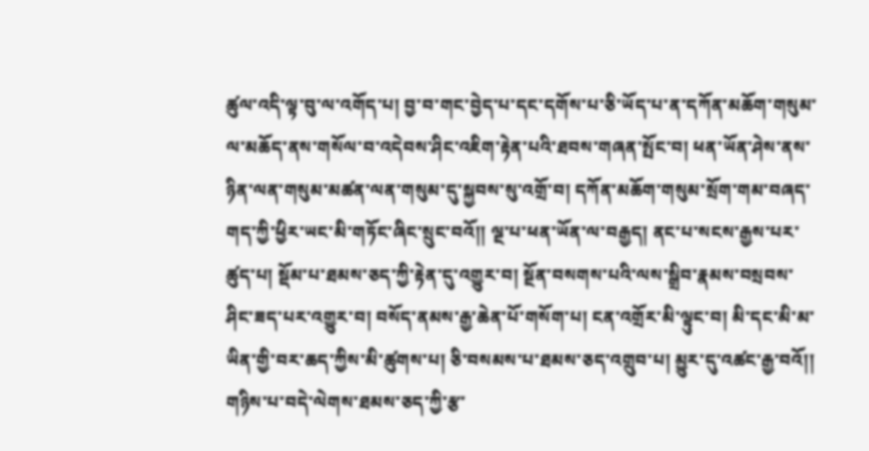ཚུལ་འདི་ལྟ་བུ་ལ་འགོད་པ། བྱ་བ་གང་བྱེད་པ་དང་དགོས་པ་ཅི་ཡོད་པ་ན་དཀོན་མཆོག་གསུམ་ལ་མཆོད་ནས་གསོལ་བ་འདེབས་ཤིང་འཇིག་རྟེན་པའི་ཐབས་གཞན་སྤོང་བ། ཕན་ཡོན་ཤེས་ནས་ཉིན་ལན་གསུམ་མཚན་ལན་གསུམ་དུ་སྐྱབས་སུ་འགྲོ་བ། དཀོན་མཆོག་གསུམ་སྲོག་གམ་བཞད་གད་ཀྱི་ཕྱིར་ཡང་མི་གཏོང་ཞིང་སྲུང་བའོ།། ལྔ་པ་ཕན་ཡོན་ལ་བརྒྱད། ནང་པ་སངས་རྒྱས་པར་ཚུད་པ། སྡོམ་པ་ཐམས་ཅད་ཀྱི་རྟེན་དུ་འགྱུར་བ། སྔོན་བསགས་པའི་ལས་སྒྲིབ་རྣམས་བསྲབས་ཤིང་ཟད་པར་འགྱུར་བ། བསོད་ནམས་རྒྱ་ཆེན་པོ་གསོག་པ། ངན་འགྲོར་མི་ལྟུང་བ། མི་དང་མི་མ་ཡིན་གྱི་བར་ཆད་ཀྱིས་མི་ཚུགས་པ། ཅི་བསམས་པ་ཐམས་ཅད་འགྲུབ་པ། མྱུར་དུ་འཚང་རྒྱ་བའོ།།
གཉིས་པ་བདེ་ལེགས་ཐམས་ཅད་ཀྱི་རྩ་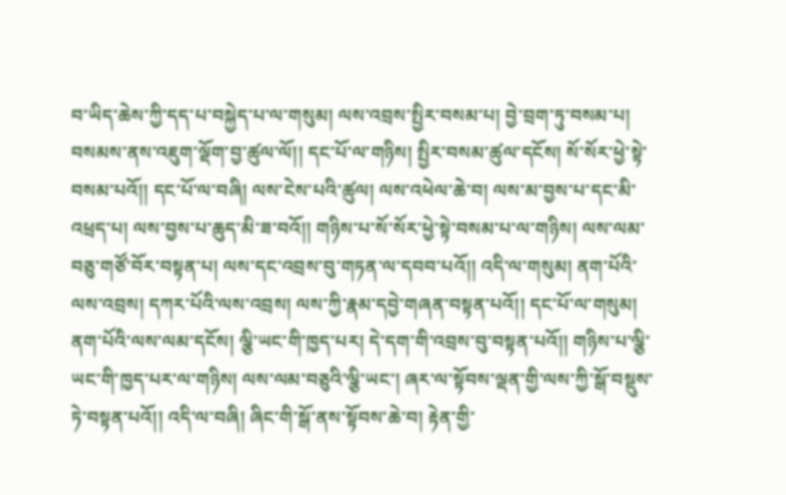བ་ཡིད་ཆེས་ཀྱི་དད་པ་བསྐྱེད་པ་ལ་གསུམ། ལས་འབྲས་སྤྱིར་བསམ་པ། བྱེ་བྲག་ཏུ་བསམ་པ། བསམས་ནས་འཇུག་ལྡོག་བྱ་ཚུལ་ལོ།། དང་པོ་ལ་གཉིས། སྤྱིར་བསམ་ཚུལ་དངོས། སོ་སོར་ཕྱེ་སྟེ་བསམ་པའོ།། དང་པོ་ལ་བཞི། ལས་ངེས་པའི་ཚུལ། ལས་འཕེལ་ཆེ་བ། ལས་མ་བྱས་པ་དང་མི་འཕྲད་པ། ལས་བྱས་པ་ཆུད་མི་ཟ་བའོ།། གཉིས་པ་སོ་སོར་ཕྱེ་སྟེ་བསམ་པ་ལ་གཉིས། ལས་ལམ་བཅུ་གཙོ་བོར་བསྟན་པ། ལས་དང་འབྲས་བུ་གཏན་ལ་དབབ་པའོ།། འདི་ལ་གསུམ། ནག་པོའི་ལས་འབྲས། དཀར་པོའི་ལས་འབྲས། ལས་ཀྱི་རྣམ་དབྱེ་གཞན་བསྟན་པའོ།། དང་པོ་ལ་གསུམ། ནག་པོའི་ལས་ལམ་དངོས། ལྕི་ཡང་གི་ཁྱད་པར། དེ་དག་གི་འབྲས་བུ་བསྟན་པའོ།། གཉིས་པ་ལྕི་ཡང་གི་ཁྱད་པར་ལ་གཉིས། ལས་ལམ་བཅུའི་ལྕི་ཡང་། ཞར་ལ་སྟོབས་ལྡན་གྱི་ལས་ཀྱི་སྒོ་བསྡུས་ཏེ་བསྟན་པའོ།། འདི་ལ་བཞི། ཞིང་གི་སྒོ་ནས་སྟོབས་ཆེ་བ། རྟེན་གྱི་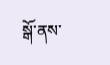སྒོ་ནས་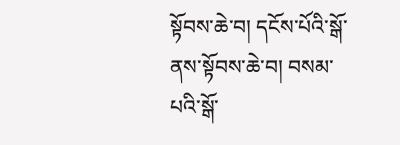སྟོབས་ཆེ་བ། དངོས་པོའི་སྒོ་ནས་སྟོབས་ཆེ་བ། བསམ་པའི་སྒོ་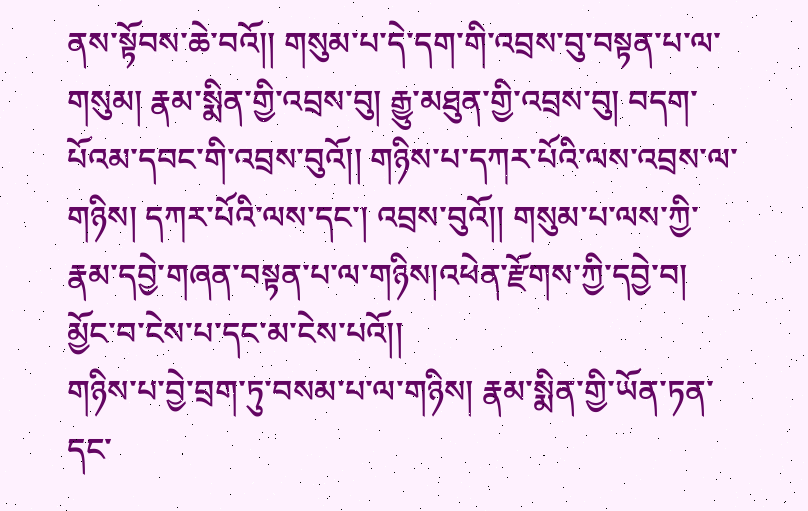ནས་སྟོབས་ཆེ་བའོ།། གསུམ་པ་དེ་དག་གི་འབྲས་བུ་བསྟན་པ་ལ་གསུམ། རྣམ་སྨིན་གྱི་འབྲས་བུ། རྒྱུ་མཐུན་གྱི་འབྲས་བུ། བདག་པོའམ་དབང་གི་འབྲས་བུའོ།། གཉིས་པ་དཀར་པོའི་ལས་འབྲས་ལ་གཉིས། དཀར་པོའི་ལས་དང་། འབྲས་བུའོ།། གསུམ་པ་ལས་ཀྱི་རྣམ་དབྱེ་གཞན་བསྟན་པ་ལ་གཉིས།འཕེན་རྫོགས་ཀྱི་དབྱེ་བ། མྱོང་བ་ངེས་པ་དང་མ་ངེས་པའོ།།
གཉིས་པ་བྱེ་བྲག་ཏུ་བསམ་པ་ལ་གཉིས། རྣམ་སྨིན་གྱི་ཡོན་ཏན་དང་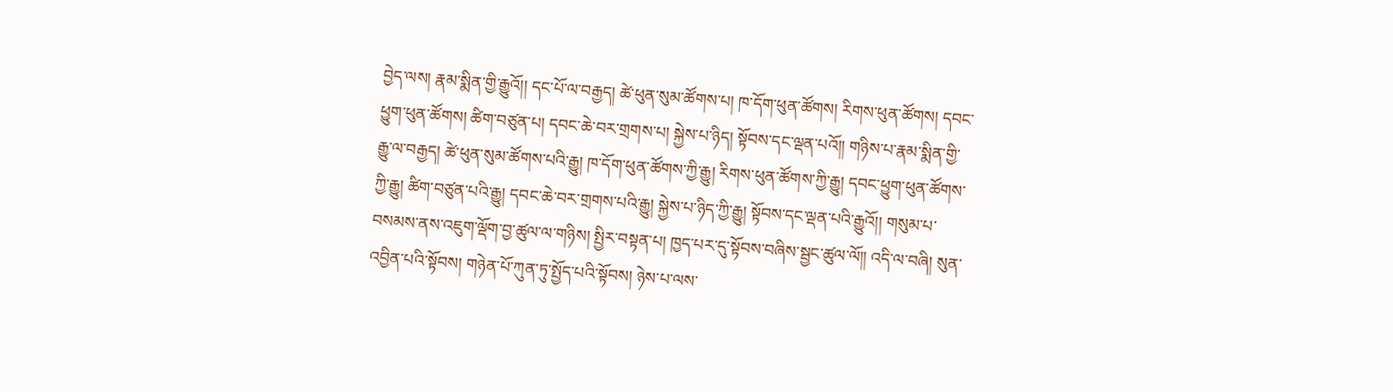བྱེད་ལས། རྣམ་སྨིན་གྱི་རྒྱུའོ།། དང་པོ་ལ་བརྒྱད། ཚེ་ཕུན་སུམ་ཚོགས་པ། ཁ་དོག་ཕུན་ཚོགས། རིགས་ཕུན་ཚོགས། དབང་ཕྱུག་ཕུན་ཚོགས། ཚིག་བཙུན་པ། དབང་ཆེ་བར་གྲགས་པ། སྐྱེས་པ་ཉིད། སྟོབས་དང་ལྡན་པའོ།། གཉིས་པ་རྣམ་སྨིན་གྱི་རྒྱུ་ལ་བརྒྱད། ཚེ་ཕུན་སུམ་ཚོགས་པའི་རྒྱུ། ཁ་དོག་ཕུན་ཚོགས་ཀྱི་རྒྱུ། རིགས་ཕུན་ཚོགས་ཀྱི་རྒྱུ། དབང་ཕྱུག་ཕུན་ཚོགས་ཀྱི་རྒྱུ། ཚིག་བཙུན་པའི་རྒྱུ། དབང་ཆེ་བར་གྲགས་པའི་རྒྱུ། སྐྱེས་པ་ཉིད་ཀྱི་རྒྱུ། སྟོབས་དང་ལྡན་པའི་རྒྱུའོ།། གསུམ་པ་བསམས་ནས་འཇུག་ལྡོག་བྱ་ཚུལ་ལ་གཉིས། སྤྱིར་བསྟན་པ། ཁྱད་པར་དུ་སྟོབས་བཞིས་སྦྱང་ཚུལ་ལོ།། འདི་ལ་བཞི། སུན་འབྱིན་པའི་སྟོབས། གཉེན་པོ་ཀུན་ཏུ་སྤྱོད་པའི་སྟོབས། ཉེས་པ་ལས་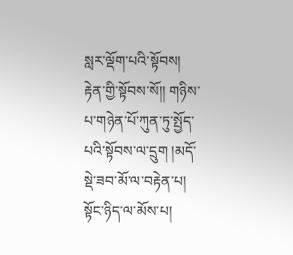སླར་ལྡོག་པའི་སྟོབས། རྟེན་གྱི་སྟོབས་སོ།། གཉིས་པ་གཉེན་པོ་ཀུན་ཏུ་སྤྱོད་པའི་སྟོབས་ལ་དྲུག །མདོ་སྡེ་ཟབ་མོ་ལ་བརྟེན་པ། སྟོང་ཉིད་ལ་མོས་པ།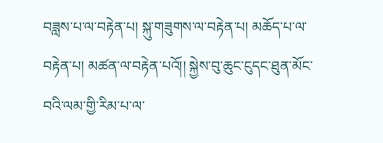བཟླས་པ་ལ་བརྟེན་པ། སྐུ་གཟུགས་ལ་བརྟེན་པ། མཆོད་པ་ལ་བརྟེན་པ། མཚན་ལ་བརྟེན་པའོ།། སྐྱེས་བུ་ཆུང་ངུདང་ཐུན་མོང་བའི་ལམ་གྱི་རིམ་པ་ལ་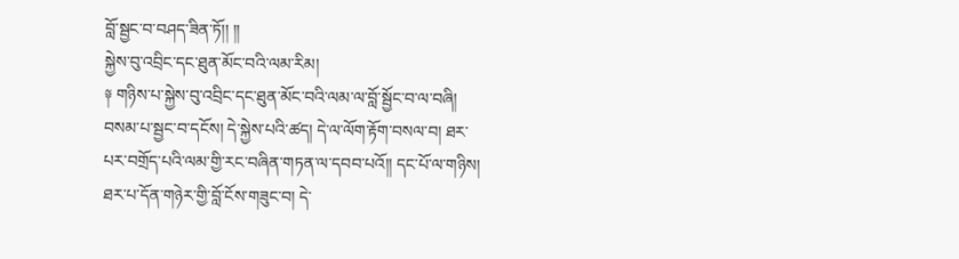བློ་སྦྱང་བ་བཤད་ཟིན་ཏོ།། །།
སྐྱེས་བུ་འབྲིང་དང་ཐུན་མོང་བའི་ལམ་རིམ།
༈ གཉིས་པ་སྐྱེས་བུ་འབྲིང་དང་ཐུན་མོང་བའི་ལམ་ལ་བློ་སྦྱོང་བ་ལ་བཞི། བསམ་པ་སྦྱང་བ་དངོས། དེ་སྐྱེས་པའི་ཚད། དེ་ལ་ལོག་རྟོག་བསལ་བ། ཐར་པར་བགྲོད་པའི་ལམ་གྱི་རང་བཞིན་གཏན་ལ་དབབ་པའོ།། དང་པོ་ལ་གཉིས། ཐར་པ་དོན་གཉེར་གྱི་བློ་ངོས་གཟུང་བ། དེ་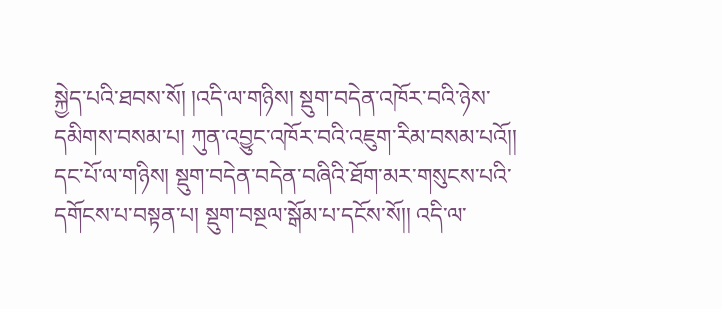སྐྱེད་པའི་ཐབས་སོ། །འདི་ལ་གཉིས། སྡུག་བདེན་འཁོར་བའི་ཉེས་དམིགས་བསམ་པ། ཀུན་འབྱུང་འཁོར་བའི་འཇུག་རིམ་བསམ་པའོ།། དང་པོ་ལ་གཉིས། སྡུག་བདེན་བདེན་བཞིའི་ཐོག་མར་གསུངས་པའི་དགོངས་པ་བསྟན་པ། སྡུག་བསྔལ་སྒོམ་པ་དངོས་སོ།། འདི་ལ་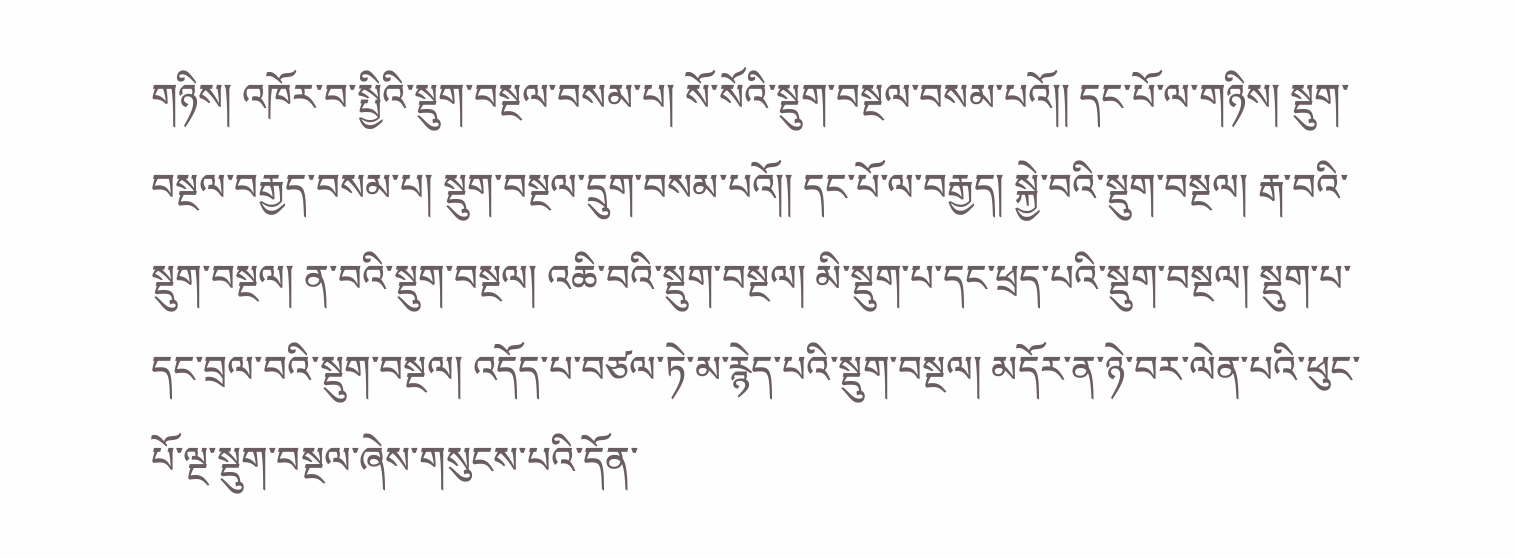གཉིས། འཁོར་བ་སྤྱིའི་སྡུག་བསྔལ་བསམ་པ། སོ་སོའི་སྡུག་བསྔལ་བསམ་པའོ།། དང་པོ་ལ་གཉིས། སྡུག་བསྔལ་བརྒྱད་བསམ་པ། སྡུག་བསྔལ་དྲུག་བསམ་པའོ།། དང་པོ་ལ་བརྒྱད། སྐྱེ་བའི་སྡུག་བསྔལ། རྒ་བའི་སྡུག་བསྔལ། ན་བའི་སྡུག་བསྔལ། འཆི་བའི་སྡུག་བསྔལ། མི་སྡུག་པ་དང་ཕྲད་པའི་སྡུག་བསྔལ། སྡུག་པ་དང་བྲལ་བའི་སྡུག་བསྔལ། འདོད་པ་བཙལ་ཏེ་མ་རྙེད་པའི་སྡུག་བསྔལ། མདོར་ན་ཉེ་བར་ལེན་པའི་ཕུང་པོ་ལྔ་སྡུག་བསྔལ་ཞེས་གསུངས་པའི་དོན་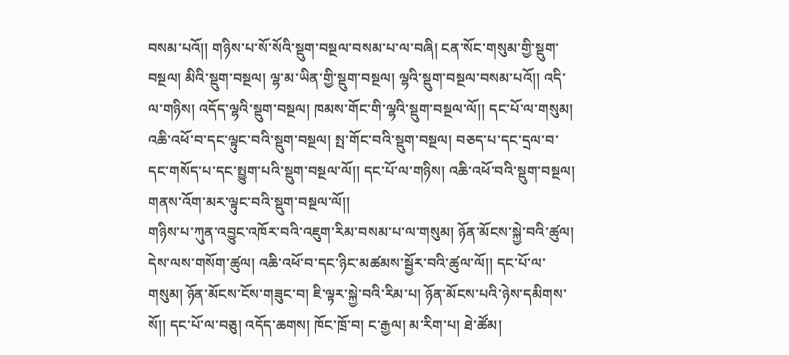བསམ་པའོ།། གཉིས་པ་སོ་སོའི་སྡུག་བསྔལ་བསམ་པ་ལ་བཞི། ངན་སོང་གསུམ་གྱི་སྡུག་བསྔལ། མིའི་སྡུག་བསྔལ། ལྷ་མ་ཡིན་གྱི་སྡུག་བསྔལ། ལྷའི་སྡུག་བསྔལ་བསམ་པའོ།། འདི་ལ་གཉིས། འདོད་ལྷའི་སྡུག་བསྔལ། ཁམས་གོང་གི་ལྷའི་སྡུག་བསྔལ་ལོ།། དང་པོ་ལ་གསུམ། འཆི་འཕོ་བ་དང་ལྟུང་བའི་སྡུག་བསྔལ། སྤ་གོང་བའི་སྡུག་བསྔལ། བཅད་པ་དང་དྲལ་བ་དང་གསོད་པ་དང་སྤྱུག་པའི་སྡུག་བསྔལ་ལོ།། དང་པོ་ལ་གཉིས། འཆི་འཕོ་བའི་སྡུག་བསྔལ། གནས་འོག་མར་ལྟུང་བའི་སྡུག་བསྔལ་ལོ།།
གཉིས་པ་ཀུན་འབྱུང་འཁོར་བའི་འཇུག་རིམ་བསམ་པ་ལ་གསུམ། ཉོན་མོངས་སྐྱེ་བའི་ཚུལ། དེས་ལས་གསོག་ཚུལ། འཆི་འཕོ་བ་དང་ཉིང་མཚམས་སྦྱོར་བའི་ཚུལ་ལོ།། དང་པོ་ལ་གསུམ། ཉོན་མོངས་ངོས་གཟུང་བ། ཇི་ལྟར་སྐྱེ་བའི་རིམ་པ། ཉོན་མོངས་པའི་ཉེས་དམིགས་སོ།། དང་པོ་ལ་བཅུ། འདོད་ཆགས། ཁོང་ཁྲོ་བ། ང་རྒྱལ། མ་རིག་པ། ཐེ་ཚོམ།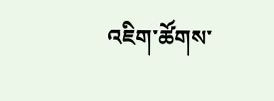འཇིག་ཚོགས་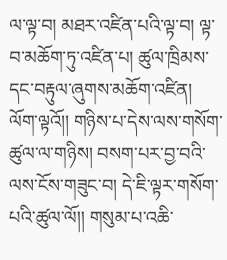ལ་ལྟ་བ། མཐར་འཛིན་པའི་ལྟ་བ། ལྟ་བ་མཆོག་ཏུ་འཛིན་པ། ཚུལ་ཁྲིམས་དང་བརྟུལ་ཞུགས་མཆོག་འཛིན། ལོག་ལྟའོ།། གཉིས་པ་དེས་ལས་གསོག་ཚུལ་ལ་གཉིས། བསག་པར་བྱ་བའི་ལས་ངོས་གཟུང་བ། དེ་ཇི་ལྟར་གསོག་པའི་ཚུལ་ལོ།། གསུམ་པ་འཆི་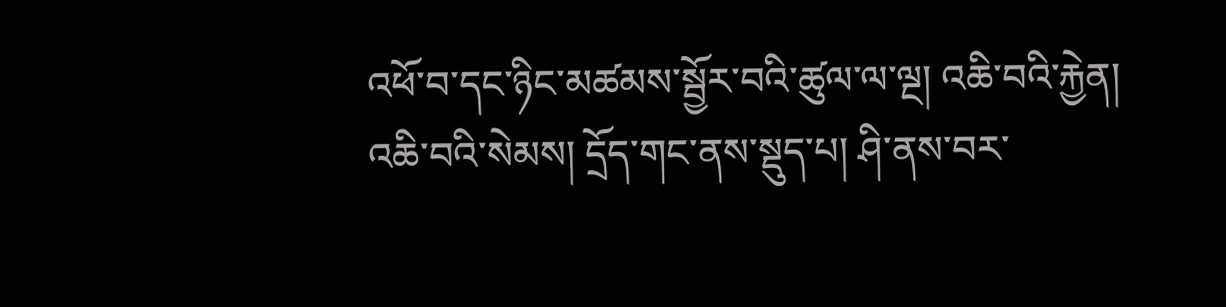འཕོ་བ་དང་ཉིང་མཚམས་སྦྱོར་བའི་ཚུལ་ལ་ལྔ། འཆི་བའི་རྐྱེན། འཆི་བའི་སེམས། དྲོད་གང་ནས་སྡུད་པ། ཤི་ནས་བར་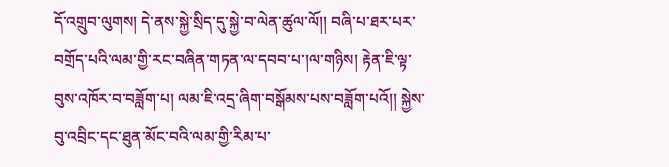དོ་འགྲུབ་ལུགས། དེ་ནས་སྐྱེ་སྲིད་དུ་སྐྱེ་བ་ལེན་ཚུལ་ལོ།། བཞི་པ་ཐར་པར་བགྲོད་པའི་ལམ་གྱི་རང་བཞིན་གཏན་ལ་དབབ་པ་།ལ་གཉིས། རྟེན་ཇི་ལྟ་བུས་འཁོར་བ་བཟློག་པ། ལམ་ཇི་འདྲ་ཞིག་བསྒོམས་པས་བཟློག་པའོ།། སྐྱེས་བུ་འབྲིང་དང་ཐུན་མོང་བའི་ལམ་གྱི་རིམ་པ་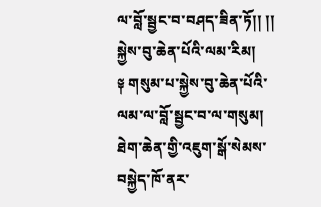ལ་བློ་སྦྱང་བ་བཤད་ཟིན་ཏོ།། །།
སྐྱེས་བུ་ཆེན་པོའི་ལམ་རིམ།
༈ གསུམ་པ་སྐྱེས་བུ་ཆེན་པོའི་ལམ་ལ་བློ་སྦྱང་བ་ལ་གསུམ། ཐེག་ཆེན་གྱི་འཇུག་སྒོ་སེམས་བསྐྱེད་ཁོ་ནར་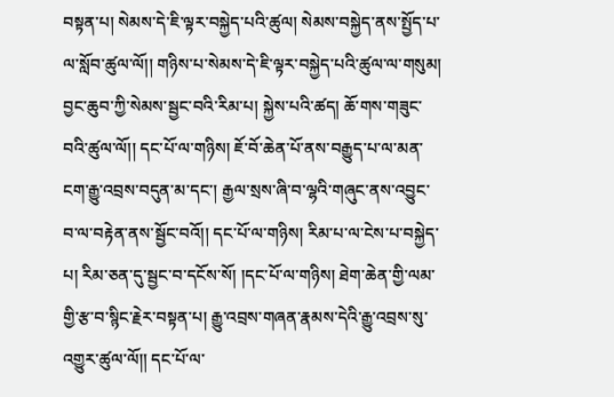བསྟན་པ། སེམས་དེ་ཇི་ལྟར་བསྐྱེད་པའི་ཚུལ། སེམས་བསྐྱེད་ནས་སྤྱོད་པ་ལ་སློབ་ཚུལ་ལོ།། གཉིས་པ་སེམས་དེ་ཇི་ལྟར་བསྐྱེད་པའི་ཚུལ་ལ་གསུམ། བྱང་ཆུབ་ཀྱི་སེམས་སྦྱང་བའི་རིམ་པ། སྐྱེས་པའི་ཚད། ཆོ་གས་གཟུང་བའི་ཚུལ་ལོ།། དང་པོ་ལ་གཉིས། ཇོ་བོ་ཆེན་པོ་ནས་བརྒྱུད་པ་ལ་མན་ངག་རྒྱུ་འབྲས་བདུན་མ་དང་། རྒྱལ་སྲས་ཞི་བ་ལྷའི་གཞུང་ནས་འབྱུང་བ་ལ་བརྟེན་ནས་སྦྱོང་བའོ།། དང་པོ་ལ་གཉིས། རིམ་པ་ལ་ངེས་པ་བསྐྱེད་པ། རིམ་ཅན་དུ་སྦྱང་བ་དངོས་སོ། །དང་པོ་ལ་གཉིས། ཐེག་ཆེན་གྱི་ལམ་གྱི་རྩ་བ་སྙིང་རྗེར་བསྟན་པ། རྒྱུ་འབྲས་གཞན་རྣམས་དེའི་རྒྱུ་འབྲས་སུ་འགྱུར་ཚུལ་ལོ།། དང་པོ་ལ་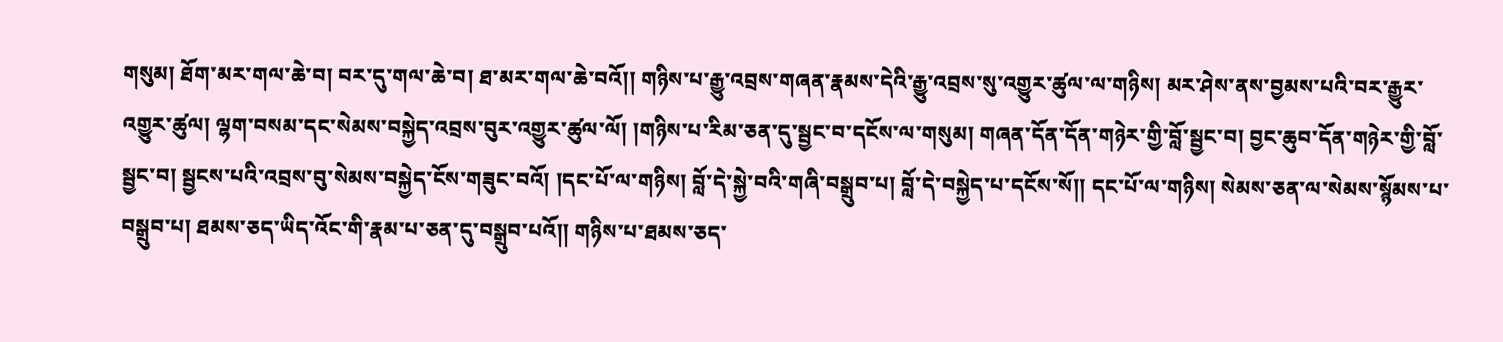གསུམ། ཐོག་མར་གལ་ཆེ་བ། བར་དུ་གལ་ཆེ་བ། ཐ་མར་གལ་ཆེ་བའོ།། གཉིས་པ་རྒྱུ་འབྲས་གཞན་རྣམས་དེའི་རྒྱུ་འབྲས་སུ་འགྱུར་ཚུལ་ལ་གཉིས། མར་ཤེས་ནས་བྱམས་པའི་བར་རྒྱུར་འགྱུར་ཚུལ། ལྷག་བསམ་དང་སེམས་བསྐྱེད་འབྲས་བུར་འགྱུར་ཚུལ་ལོ། །གཉིས་པ་རིམ་ཅན་དུ་སྦྱང་བ་དངོས་ལ་གསུམ། གཞན་དོན་དོན་གཉེར་གྱི་བློ་སྦྱང་བ། བྱང་ཆུབ་དོན་གཉེར་གྱི་བློ་སྦྱང་བ། སྦྱངས་པའི་འབྲས་བུ་སེམས་བསྐྱེད་ངོས་གཟུང་བའོ། །དང་པོ་ལ་གཉིས། བློ་དེ་སྐྱེ་བའི་གཞི་བསྒྲུབ་པ། བློ་དེ་བསྐྱེད་པ་དངོས་སོ།། དང་པོ་ལ་གཉིས། སེམས་ཅན་ལ་སེམས་སྙོམས་པ་བསྒྲུབ་པ། ཐམས་ཅད་ཡིད་འོང་གི་རྣམ་པ་ཅན་དུ་བསྒྲུབ་པའོ།། གཉིས་པ་ཐམས་ཅད་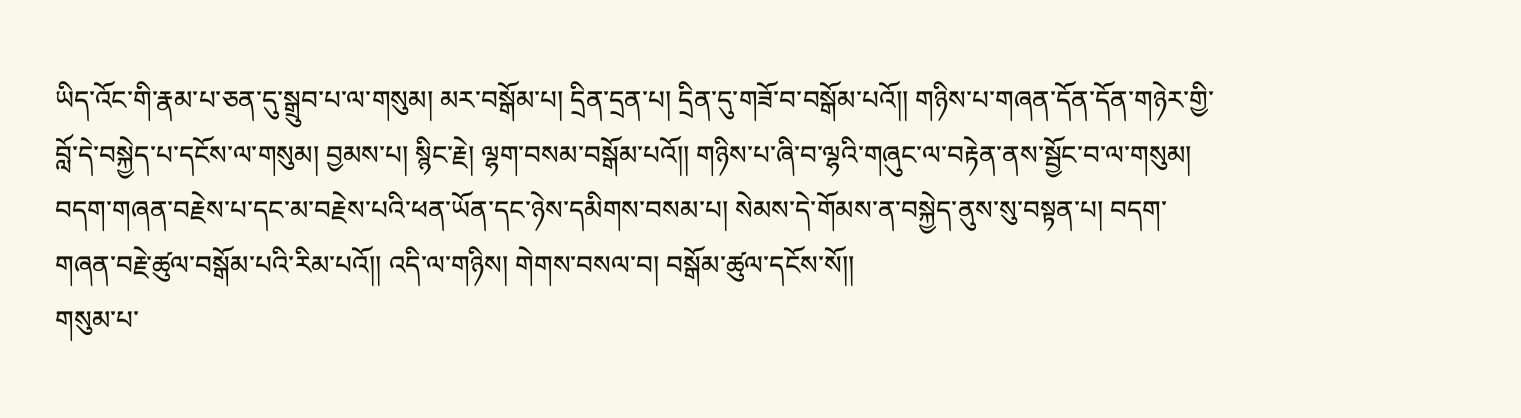ཡིད་འོང་གི་རྣམ་པ་ཅན་དུ་སྒྲུབ་པ་ལ་གསུམ། མར་བསྒོམ་པ། དྲིན་དྲན་པ། དྲིན་དུ་གཟོ་བ་བསྒོམ་པའོ།། གཉིས་པ་གཞན་དོན་དོན་གཉེར་གྱི་བློ་དེ་བསྐྱེད་པ་དངོས་ལ་གསུམ། བྱམས་པ། སྙིང་རྗེ། ལྷག་བསམ་བསྒོམ་པའོ།། གཉིས་པ་ཞི་བ་ལྷའི་གཞུང་ལ་བརྟེན་ནས་སྦྱོང་བ་ལ་གསུམ། བདག་གཞན་བརྗེས་པ་དང་མ་བརྗེས་པའི་ཕན་ཡོན་དང་ཉེས་དམིགས་བསམ་པ། སེམས་དེ་གོམས་ན་བསྐྱེད་ནུས་སུ་བསྟན་པ། བདག་གཞན་བརྗེ་ཚུལ་བསྒོམ་པའི་རིམ་པའོ།། འདི་ལ་གཉིས། གེགས་བསལ་བ། བསྒོམ་ཚུལ་དངོས་སོ།།
གསུམ་པ་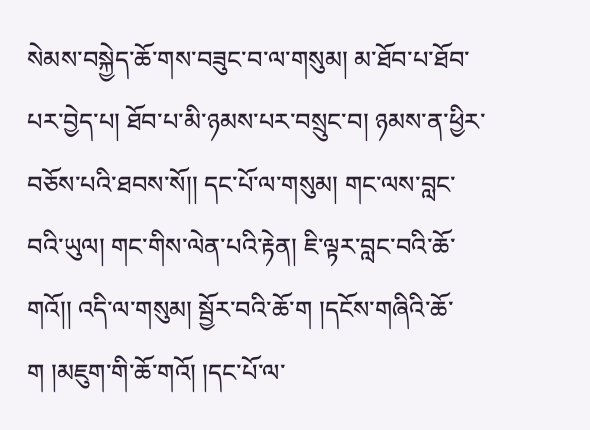སེམས་བསྐྱེད་ཆོ་གས་བཟུང་བ་ལ་གསུམ། མ་ཐོབ་པ་ཐོབ་པར་བྱེད་པ། ཐོབ་པ་མི་ཉམས་པར་བསྲུང་བ། ཉམས་ན་ཕྱིར་བཅོས་པའི་ཐབས་སོ།། དང་པོ་ལ་གསུམ། གང་ལས་བླང་བའི་ཡུལ། གང་གིས་ལེན་པའི་རྟེན། ཇི་ལྟར་བླང་བའི་ཆོ་གའོ།། འདི་ལ་གསུམ། སྦྱོར་བའི་ཆོ་ག །དངོས་གཞིའི་ཆོ་ག །མཇུག་གི་ཆོ་གའོ། །དང་པོ་ལ་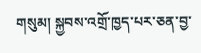གསུམ། སྐྱབས་འགྲོ་ཁྱད་པར་ཅན་བྱ་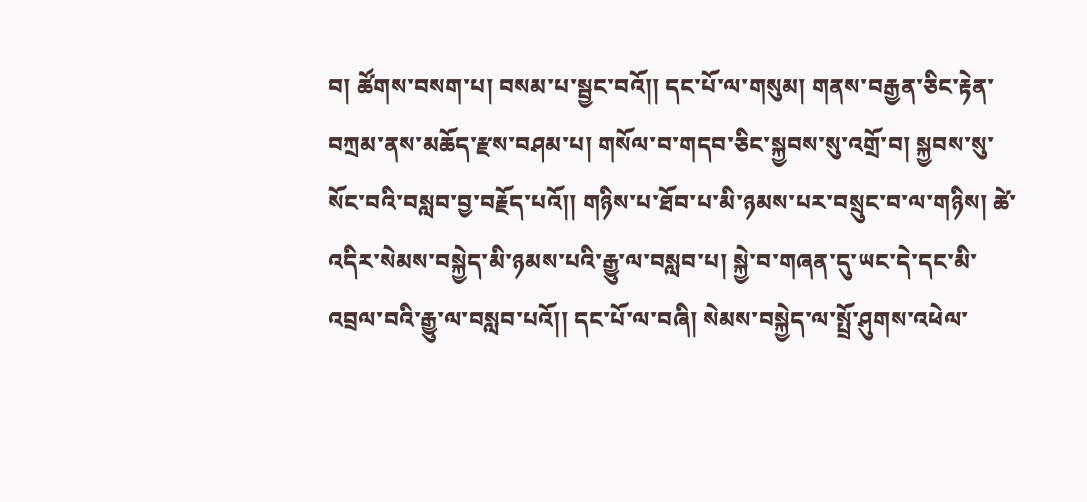བ། ཚོགས་བསག་པ། བསམ་པ་སྦྱང་བའོ།། དང་པོ་ལ་གསུམ། གནས་བརྒྱན་ཅིང་རྟེན་བཀྲམ་ནས་མཆོད་རྫས་བཤམ་པ། གསོལ་བ་གདབ་ཅིང་སྐྱབས་སུ་འགྲོ་བ། སྐྱབས་སུ་སོང་བའི་བསླབ་བྱ་བརྗོད་པའོ།། གཉིས་པ་ཐོབ་པ་མི་ཉམས་པར་བསྲུང་བ་ལ་གཉིས། ཚེ་འདིར་སེམས་བསྐྱེད་མི་ཉམས་པའི་རྒྱུ་ལ་བསླབ་པ། སྐྱེ་བ་གཞན་དུ་ཡང་དེ་དང་མི་འབྲལ་བའི་རྒྱུ་ལ་བསླབ་པའོ།། དང་པོ་ལ་བཞི། སེམས་བསྐྱེད་ལ་སྤྲོ་ཤུགས་འཕེལ་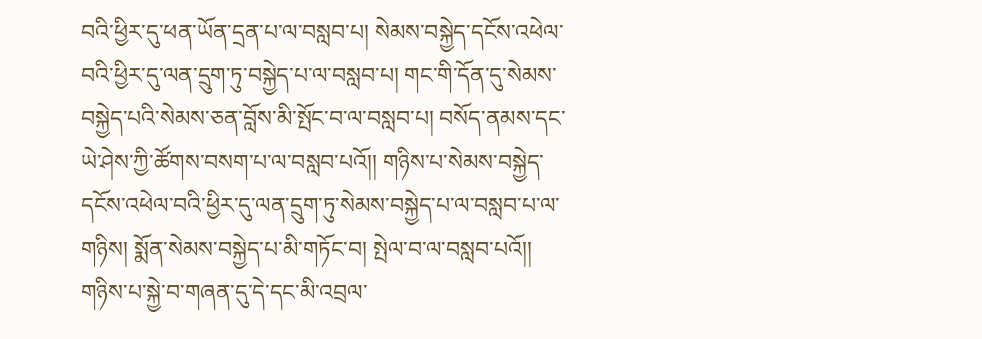བའི་ཕྱིར་དུ་ཕན་ཡོན་དྲན་པ་ལ་བསླབ་པ། སེམས་བསྐྱེད་དངོས་འཕེལ་བའི་ཕྱིར་དུ་ལན་དྲུག་ཏུ་བསྐྱེད་པ་ལ་བསླབ་པ། གང་གི་དོན་དུ་སེམས་བསྐྱེད་པའི་སེམས་ཅན་བློས་མི་སྤོང་བ་ལ་བསླབ་པ། བསོད་ནམས་དང་ཡེ་ཤེས་ཀྱི་ཚོགས་བསག་པ་ལ་བསླབ་པའོ།། གཉིས་པ་སེམས་བསྐྱེད་དངོས་འཕེལ་བའི་ཕྱིར་དུ་ལན་དྲུག་ཏུ་སེམས་བསྐྱེད་པ་ལ་བསླབ་པ་ལ་གཉིས། སྨོན་སེམས་བསྐྱེད་པ་མི་གཏོང་བ། སྤེལ་བ་ལ་བསླབ་པའོ།། གཉིས་པ་སྐྱེ་བ་གཞན་དུ་དེ་དང་མི་འབྲལ་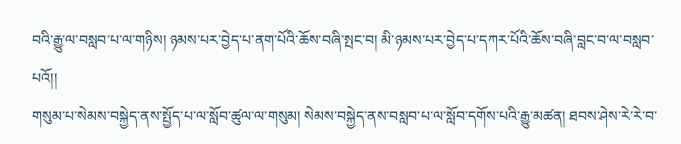བའི་རྒྱུ་ལ་བསླབ་པ་ལ་གཉིས། ཉམས་པར་བྱེད་པ་ནག་པོའི་ཆོས་བཞི་སྤང་བ། མི་ཉམས་པར་བྱེད་པ་དཀར་པོའི་ཆོས་བཞི་བླང་བ་ལ་བསླབ་པའོ།།
གསུམ་པ་སེམས་བསྐྱེད་ནས་སྤྱོད་པ་ལ་སློབ་ཚུལ་ལ་གསུམ། སེམས་བསྐྱེད་ནས་བསླབ་པ་ལ་སློབ་དགོས་པའི་རྒྱུ་མཚན། ཐབས་ཤེས་རེ་རེ་བ་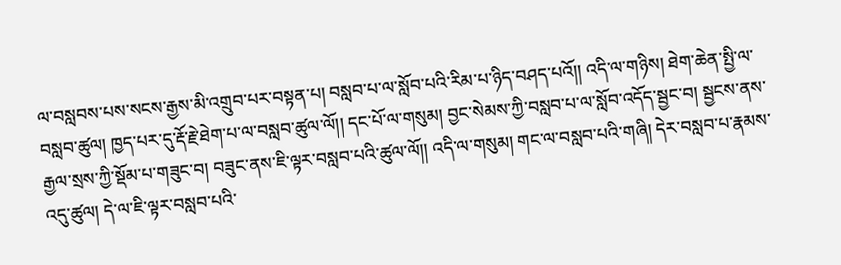ལ་བསླབས་པས་སངས་རྒྱས་མི་འགྲུབ་པར་བསྟན་པ། བསླབ་པ་ལ་སློབ་པའི་རིམ་པ་ཉིད་བཤད་པའོ།། འདི་ལ་གཉིས། ཐེག་ཆེན་སྤྱི་ལ་བསླབ་ཚུལ། ཁྱད་པར་དུ་རྡོ་རྗེ་ཐེག་པ་ལ་བསླབ་ཚུལ་ལོ།། དང་པོ་ལ་གསུམ། བྱང་སེམས་ཀྱི་བསླབ་པ་ལ་སློབ་འདོད་སྦྱང་བ། སྦྱངས་ནས་རྒྱལ་སྲས་ཀྱི་སྡོམ་པ་གཟུང་བ། བཟུང་ནས་ཇི་ལྟར་བསླབ་པའི་ཚུལ་ལོ།། འདི་ལ་གསུམ། གང་ལ་བསླབ་པའི་གཞི། དེར་བསླབ་པ་རྣམས་འདུ་ཚུལ། དེ་ལ་ཇི་ལྟར་བསླབ་པའི་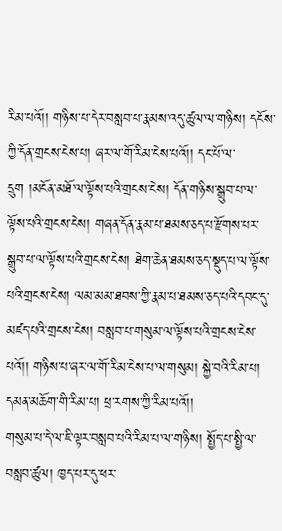རིམ་པའོ།། གཉིས་པ་དེར་བསླབ་པ་རྣམས་འདུ་ཚུལ་ལ་གཉིས། དངོས་ཀྱི་དོན་གྲངས་ངེས་པ། ཞར་ལ་གོ་རིམ་ངེས་པའོ།། དང་པོ་ལ་དྲུག །མངོན་མཐོ་ལ་ལྟོས་པའི་གྲངས་ངེས། དོན་གཉིས་སྒྲུབ་པ་ལ་ལྟོས་པའི་གྲངས་ངེས། གཞན་དོན་རྣམ་པ་ཐམས་ཅད་པ་རྫོགས་པར་སྒྲུབ་པ་ལ་ལྟོས་པའི་གྲངས་ངེས། ཐེག་ཆེན་ཐམས་ཅད་སྡུད་པ་ལ་ལྟོས་པའི་གྲངས་ངེས། ལམ་མམ་ཐབས་ཀྱི་རྣམ་པ་ཐམས་ཅད་པའི་དབང་དུ་མཛད་པའི་གྲངས་ངེས། བསླབ་པ་གསུམ་ལ་ལྟོས་པའི་གྲངས་ངེས་པའོ།། གཉིས་པ་ཞར་ལ་གོ་རིམ་ངེས་པ་ལ་གསུམ། སྐྱེ་བའི་རིམ་པ། དམན་མཆོག་གི་རིམ་པ། ཕྲ་རགས་ཀྱི་རིམ་པའོ།།
གསུམ་པ་དེ་ལ་ཇི་ལྟར་བསླབ་པའི་རིམ་པ་ལ་གཉིས། སྤྱོད་པ་སྤྱི་ལ་བསླབ་ཚུལ། ཁྱད་པར་དུ་ཕར་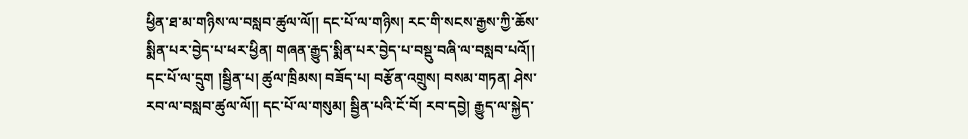ཕྱིན་ཐ་མ་གཉིས་ལ་བསླབ་ཚུལ་ལོ།། དང་པོ་ལ་གཉིས། རང་གི་སངས་རྒྱས་ཀྱི་ཆོས་སྨིན་པར་བྱེད་པ་ཕར་ཕྱིན། གཞན་རྒྱུད་སྨིན་པར་བྱེད་པ་བསྡུ་བཞི་ལ་བསླབ་པའོ།། དང་པོ་ལ་དྲུག །སྦྱིན་པ། ཚུལ་ཁྲིམས། བཟོད་པ། བརྩོན་འགྲུས། བསམ་གཏན། ཤེས་རབ་ལ་བསླབ་ཚུལ་ལོ།། དང་པོ་ལ་གསུམ། སྦྱིན་པའི་ངོ་བོ། རབ་དབྱེ། རྒྱུད་ལ་སྐྱེད་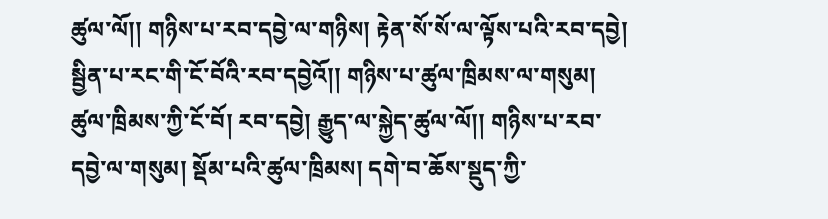ཚུལ་ལོ།། གཉིས་པ་རབ་དབྱེ་ལ་གཉིས། རྟེན་སོ་སོ་ལ་ལྟོས་པའི་རབ་དབྱེ། སྦྱིན་པ་རང་གི་ངོ་བོའི་རབ་དབྱེའོ།། གཉིས་པ་ཚུལ་ཁྲིམས་ལ་གསུམ། ཚུལ་ཁྲིམས་ཀྱི་ངོ་བོ། རབ་དབྱེ། རྒྱུད་ལ་སྐྱེད་ཚུལ་ལོ།། གཉིས་པ་རབ་དབྱེ་ལ་གསུམ། སྡོམ་པའི་ཚུལ་ཁྲིམས། དགེ་བ་ཆོས་སྡུད་ཀྱི་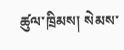ཚུལ་ཁྲིམས། སེམས་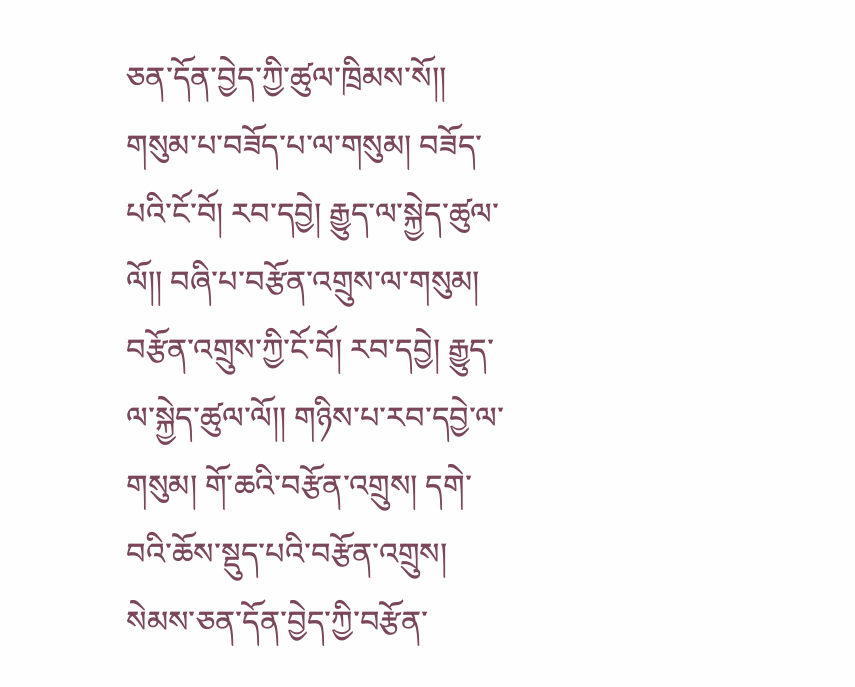ཅན་དོན་བྱེད་ཀྱི་ཚུལ་ཁྲིམས་སོ།། གསུམ་པ་བཟོད་པ་ལ་གསུམ། བཟོད་པའི་ངོ་བོ། རབ་དབྱེ། རྒྱུད་ལ་སྐྱེད་ཚུལ་ལོ།། བཞི་པ་བརྩོན་འགྲུས་ལ་གསུམ། བརྩོན་འགྲུས་ཀྱི་ངོ་བོ། རབ་དབྱེ། རྒྱུད་ལ་སྐྱེད་ཚུལ་ལོ།། གཉིས་པ་རབ་དབྱེ་ལ་གསུམ། གོ་ཆའི་བརྩོན་འགྲུས། དགེ་བའི་ཆོས་སྡུད་པའི་བརྩོན་འགྲུས། སེམས་ཅན་དོན་བྱེད་ཀྱི་བརྩོན་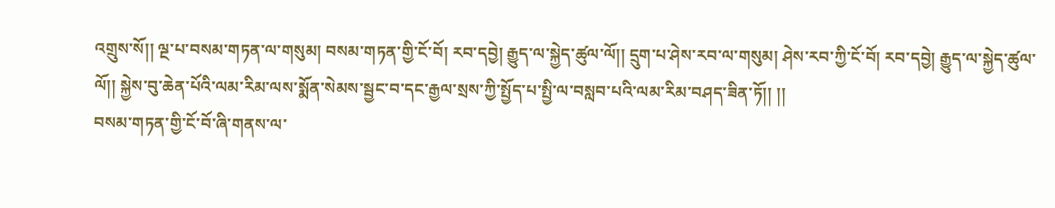འགྲུས་སོ།། ལྔ་པ་བསམ་གཏན་ལ་གསུམ། བསམ་གཏན་གྱི་ངོ་བོ། རབ་དབྱེ། རྒྱུད་ལ་སྐྱེད་ཚུལ་ལོ།། དྲུག་པ་ཤེས་རབ་ལ་གསུམ། ཤེས་རབ་ཀྱི་ངོ་བོ། རབ་དབྱེ། རྒྱུད་ལ་སྐྱེད་ཚུལ་ལོ།། སྐྱེས་བུ་ཆེན་པོའི་ལམ་རིམ་ལས་སྨོན་སེམས་སྦྱང་བ་དང་རྒྱལ་སྲས་ཀྱི་སྤྱོད་པ་སྤྱི་ལ་བསླབ་པའི་ལམ་རིམ་བཤད་ཟིན་ཏོ།། །།
བསམ་གཏན་གྱི་ངོ་བོ་ཞི་གནས་ལ་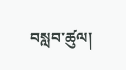བསླབ་ཚུལ།